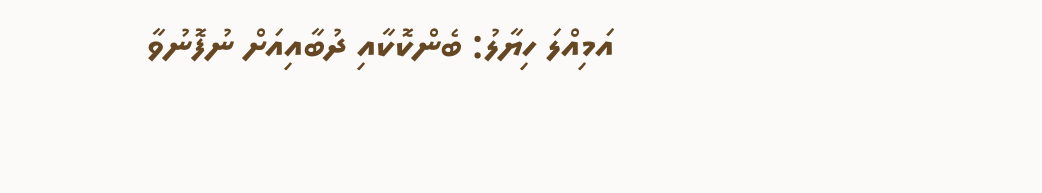އަމިއްލަ ހިޔާލު: ބެންކޮކާއި ދުބާއިއަށް ނުފޮނުވާ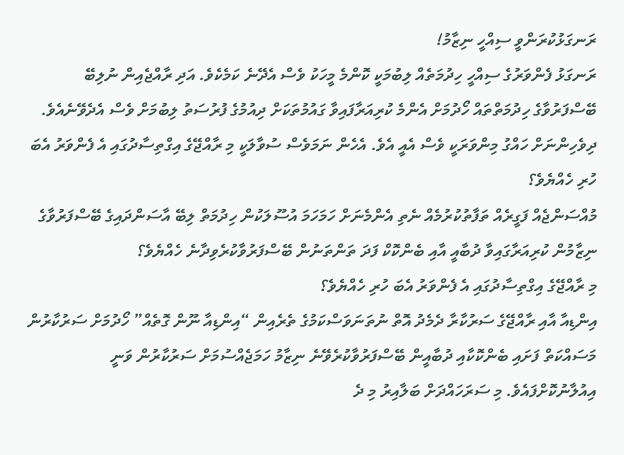ރަނގަޅުކުރަންވީ ސިއްހީ ނިޒާމު!
ރަނގަޅު ފެންވަރުގެ ސިއްހީ ހިދުމަތެއް ލިބުމަކީ ކޮންމެ މީހަކު ވެސް އެދޭނެ ކަމެކެވެ. އަދި ރާއްޖެއިން ނުލިބޭ ބޭސްފަރުވާގެ ހިދުމަތްތައް ހޯދުމަށް އެންމެ ކުރިއަރާފައިވާ ގައުމުތަކަށް ދިއުމުގެ ފުރުސަތު ލިބުމަށް ވެސް އެދެވޭނެއެވެ. ދިވެހިންނަށް ހައްގު މިންވަރަކީ ވެސް އެއީ އެވެ. އެހެން ނަމަވެސް ސުވާލަކީ މި ރާއްޖޭގެ އިގްތިސާދުގައި އެ ފެންވަރު އެބަ ހުރި ހެއްޔެވެ؟
މުއްސަންޖެއް ފަގީރެއް ތަފާތުކުރުމެއް ނެތި އެންމެނަށް ހަމަހަމަ އުސޫލަކުން ހިދުމަތް ލިބޭ އާސަންދައިގެ ބޭސްފަރުވާގެ ނިޒާމުން ކުރިއަރާގައިވާ ދުބާއީ އާއި ބެންކޮކް ފަދަ ތަންތަނުން ބޭސްފަރުވާކުރެވިދާނެ ހެއްޔެވެ؟
މި ރާއްޖޭގެ އިގްތިސާދުގައި އެ ފެންވަރު އެބަ ހުރި ހެއްޔެވެ؟
އިންޑިއާ އާއި ރާއްޖޭގެ ސަރުކާރާ ދެމެދު އޮތް ނުތަނަވަސްކަމުގެ ތެރެއިން “އިންޑިއާ ނޫން ގޮތެއް” ހޯދުމަށް ސަރުކާރުން މަސައްކަތް ފަށައި ބެންކޮކާއި ދުބާއީން ބޭސްފަރުވާކުރެވޭނެ ނިޒާމު ހަމަޖެއްސުމަށް ސަރުކާރުން ވަނީ އިއުލާނުކޮށްފައެވެ. މި ސަރަހައްދަށް ބަލާއިރު މި ދެ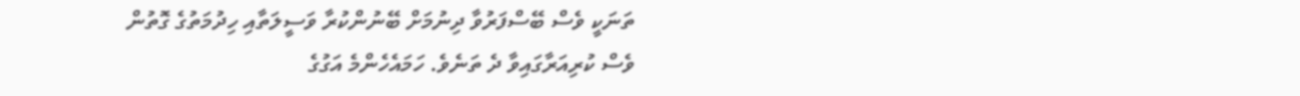ތަނަކީ ވެސް ބޭސްފަރުވާ ދިނުމަށް ބޭނުންކުރާ ވަސީލަތާއި ހިދުމަތުގެ ގޮތުން ވެސް ކުރިއަރާގައިވާ ދެ ތަނެވެ. ހަމައެހެންމެ އަގުގެ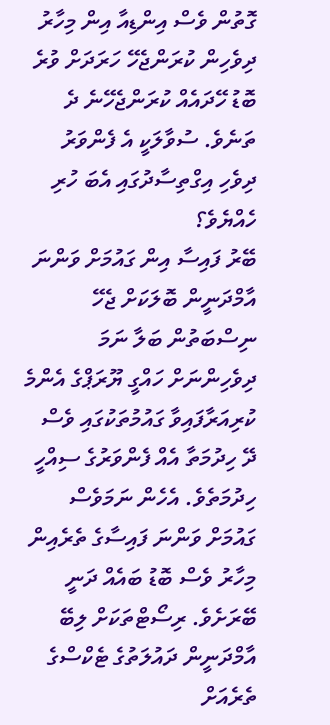ގޮތުން ވެސް އިންޑިއާ އިން މިހާރު ދިވެހިން ކުރަންޖެހޭ ހަރަދަށް ވުރެ ބޮޑު ހޭދައެއް ކުރަންޖެހޭނެ ދެ ތަނެވެ. ސުވާލަކީ އެ ފެންވަރު ދިވެހި އިގްތިސާދުގައި އެބަ ހުރި ހެއްޔެވެ؟
ބޭރު ފައިސާ އިން ގައުމަށް ވަންނަ އާމްދަނީން ބޮލަކަށް ޖެހޭ ނިސްބަތުން ބަލާ ނަމަ ދިވެހިންނަށް ހައްގީ ޔޫރަޕްގެ އެންމެ ކުރިއަރާފައިވާ ގައުމުތަކުގައި ވެސް ދޭ ހިދުމަތާ އެއް ފެންވަރުގެ ސިއްހީ ހިދުމަތެވެ. އެހެން ނަމަވެސް ގައުމަށް ވަންނަ ފައިސާގެ ތެރެއިން މިހާރު ވެސް ބޮޑު ބައެއް ދަނީ ބޭރަށެވެ. ރިސޯޓްތަކަށް ލިބޭ އާމްދަނީން ދައުލަތުގެ ޓެކްސްގެ ތެރެއަށް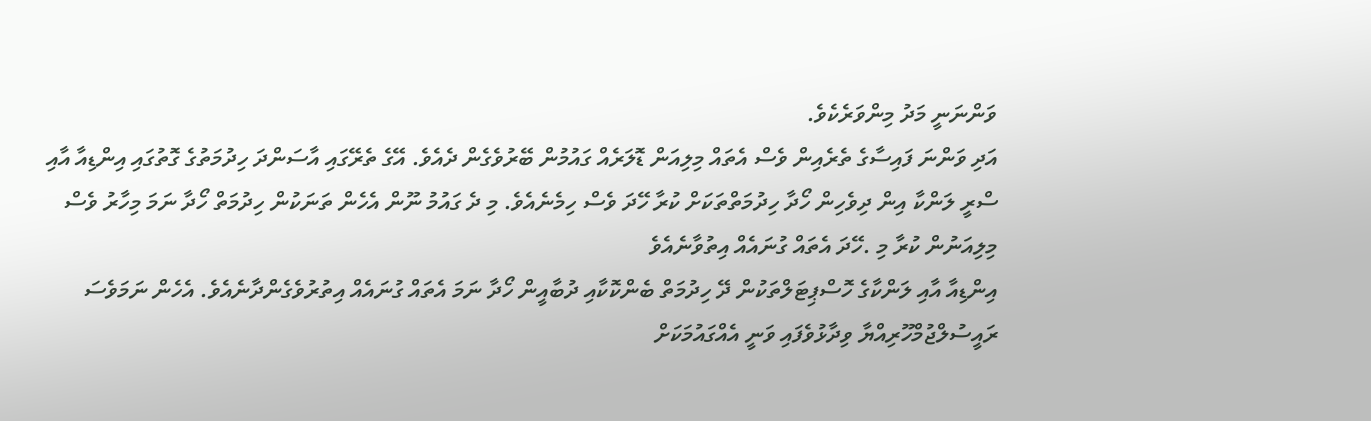ވަންނަނީ މަދު މިންވަރެކެވެ.
އަދި ވަންނަ ފައިސާގެ ތެރެއިން ވެސް އެތައް މިލިއަން ޑޮލަރެއް ގައުމުން ބޭރުވެގެން ދެއެވެ. އޭގެ ތެރޭގައި އާސަންދަ ހިދުމަތުގެ ގޮތުގައި އިންޑިއާ އާއި ސްރީ ލަންކާ އިން ދިވެހިން ހޯދާ ހިދުމަތްތަކަށް ކުރާ ހޭދަ ވެސް ހިމެނެއެވެ. މި ދެ ގައުމު ނޫން އެހެން ތަނަކުން ހިދުމަތް ހޯދާ ނަމަ މިހާރު ވެސް މިލިއަނުން ކުރާ މި .ހޭދަ އެތައް ގުނައެއް އިތުވާނެއެވެ
އިންޑިއާ އާއި ލަންކާގެ ހޮސްޕިޓަލްތަކުން ދޭ ހިދުމަތް ބެންކޮކާއި ދުބާއީން ހޯދާ ނަމަ އެތައް ގުނައެއް އިތުރުވެގެންދާނެއެވެ. އެހެން ނަމަވެސަ ރައީސުލްޖުމްހޫރިއްޔާ ވިދާޅުވެފައި ވަނީ އެއްގައުމަކަށް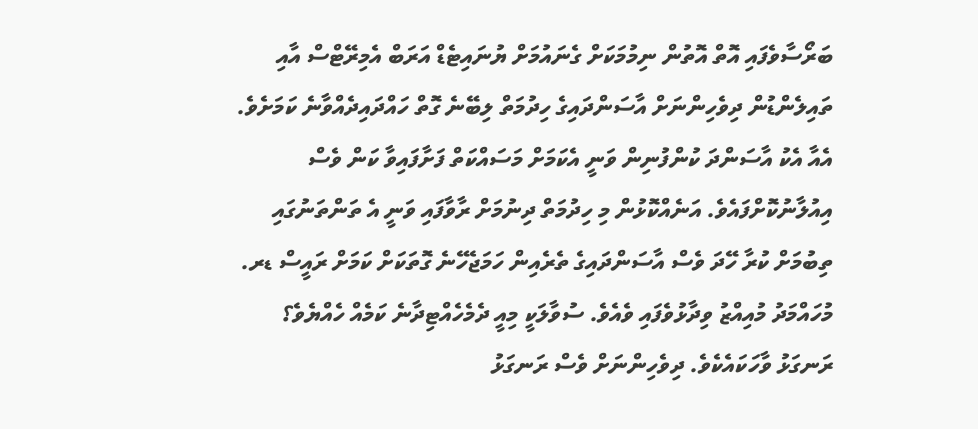ބަރޯސާވެފައި އޮތް އޮތުން ނިމުމަކަށް ގެނައުމަށް ޔުނައިޓެޑް އަރަބް އެމިރޭޓްސް އާއި ތައިލެންޑުން ދިވެހިންނަށް އާސަންދައިގެ ހިދުމަތް ލިބޭނެ ގޮތް ހައްދައިދެއްވާނެ ކަމަށެވެ.
އެއާ އެކު އާސަންދަ ކުންފުނިން ވަނީ އެކަމަށް މަސައްކަތް ފަށާފައިވާ ކަން ވެސް އިއުލާނުކޮށްފައެވެ. އަނެއްކޮޅުން މި ހިދުމަތް ދިނުމަށް ރާވާފައި ވަނީ އެ ތަންތަނުގައި ތިބުމަށް ކުރާ ހޭދަ ވެސް އާސަންދައިގެ ތެރެއިން ހަމަޖެހޭނެ ގޮތަކަށް ކަމަށް ރައީސް ޑރ. މުހައްމަދު މުއިއްޒު ވިދާޅުވެފައި ވެއެވެ. ސުވާލަކީ މިއީ ދެމެހެއްޓިދާނެ ކަމެއް ހެއްޔެވެ؟
ރަނގަޅު ވާހަކައެކެވެ. ދިވެހިންނަށް ވެސް ރަނގަޅު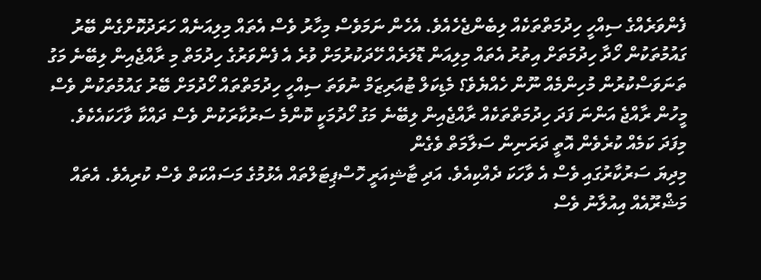ފެންވަރެއްގެ ސިއްހީ ހިދުމަތްތަކެއް ލިބެންޖެހެއެވެ. އެހެން ނަމަވެސް މިހާރު ވެސް އެތައް މިލިއަނެއް ހަރަދުކޮށްގެން ބޭރު ގައުމުތަކުން ހޯދާ ހިދުމަތަށް އިތުރު އެތައް މިލިއަން ޑޮލަރެއް ހޭދަކުރުމަށް ވުރެ އެ ފެންވަރުގެ ހިދުމަތް މި ރާއްޖެއިން ލިބޭނެ މަގު ތަނަވަސްކުރުން މުހިންމެއް ނޫން ހެއްޔެވެ؟ މެޑިކަލް ޓުއަރިޒަމް ނުވަތަ ސިއްހީ ހިދުމަތްތައް ހޯދުމަށް ބޭރު ގައުމުތަކުން ވެސް މީހުން ރާއްޖެ އަންނަ ފަދަ ހިދުމަތްތަކެއް ރާއްޖެއިން ލިބޭނެ މަގު ހޯދުމަކީ ކޮންމެ ސަރުކާރަކުން ވެސް ދައްކާ ވާހަކައެކެވެ.
މިފަދަ ކަމެއް ކުރެވެން އޮތީ ދަރަނިން ސަލާމަތް ވެގެން
މިދިޔަ ސަރުކާރުގައި ވެސް އެ ވާހަކަ ދެއްކިއެވެ. އަދި ޓާޝިއަރީ ހޮސްޕިޓަލްތައް އެޅުމުގެ މަސައްކަތް ވެސް ކުރިއެވެ. އެތައް މަޝްރޫއެއް އިއުލާނު ވެސް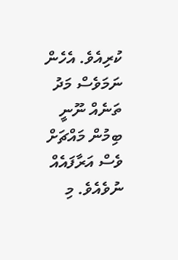ކުރިއެވެ. އެހެން ނަމަވެސް މަދު ތަނެއް ނޫނީ ބިމުން މައްޗަށް ވެސް އަރާފައެއް ނުވެއެވެ. މި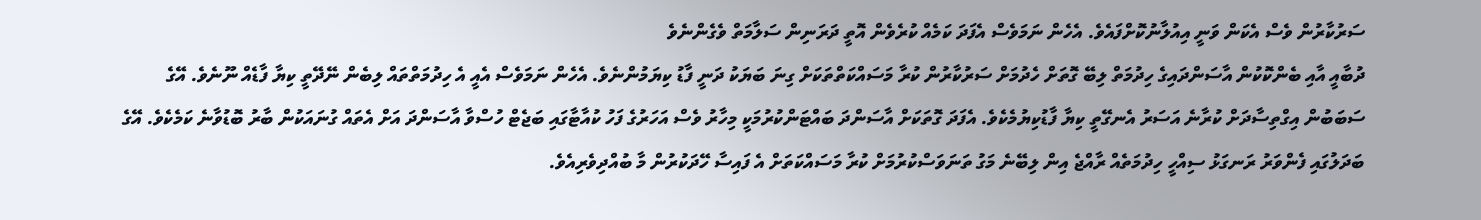ސަރުކާރުން ވެސް އެކަން ވަނީ އިއުލާނުކޮށްފައެވެ. އެހެން ނަމަވެސް އެފަދަ ކަމެއް ކުރެވެން އޮތީ ދަރަނިން ސަލާމަތް ވެގެންނެވެ
ދުބާއީ އާއި ބެންކޮކުން އާސަންދައިގެ ހިދުމަތް ލިބޭ ގޮތަށް ހެދުމަށް ސަރުކާރުން ކުރާ މަސައްކަތްތަކަށް ގިނަ ބަޔަކު ދަނީ ފާޑު ކިޔަމުންނެވެ. އެހެން ނަމަވެސް އެއީ އެ ހިދުމަތްތައް ލިބެން ނޭދޭތީ ކިޔާ ފާޑެއް ނޫނެވެ. އޭގެ ސަބަބުން އިގްތިސާދަށް ކުރާނެ އަސަރު އެނގޭތީ ކިޔާ ފާޑުކިޔުމެކެވެ. އެފަދަ ގޮތަކަށް އާސަންދަ ބައްޓަންކުރުމަކީ މިހާރު ވެސް އަހަރުގެ ފަހު ކުއާޓާގައި ބަޖެޓް ހުސްވާ އާސަންދަ އަށް އެތައް ގުނައަކުން ބާރު ބޮޑުވާނެ ކަމެކެވެ. އޭގެ ބަދަލުގައި ފެންވަރު ރަނގަޅު ސިއްހީ ހިދުމަތެއް ރާއްޖެ އިން ލިބޭނެ މަގު ތަނަވަސްކުރުމަށް ކުރާ މަސައްކަތަށް އެ ފައިސާ ހޭދަކުރުން މާ ބުއްދިވެރިއެވެ.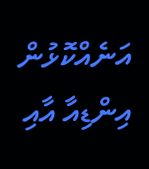އަނެއްކޮޅުން އިންޑިއާ އާއި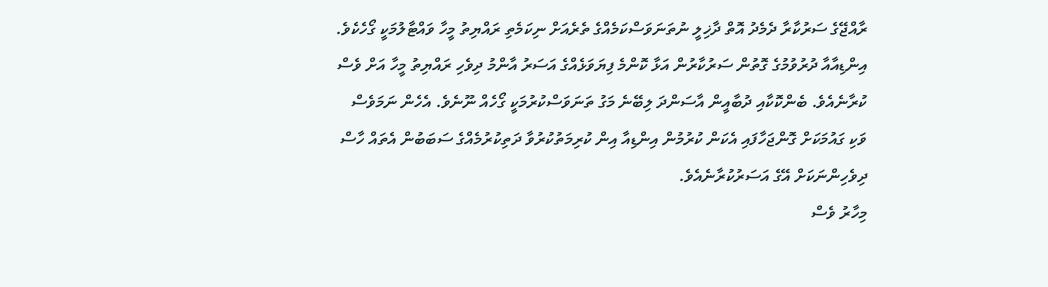ރާއްޖޭގެ ސަރުކާރާ ދެމެދު އޮތް ދާޚިލީ ނުތަނަވަސްކަމެއްގެ ތެރެއަށް ނިކަމެތި ރައްޔިތު މީހާ ވައްޓާލުމަކީ ގޯހެކެވެ. އިންޑިއާއާ ދުރުވުމުގެ ގޮތުން ސަރުކާރުން އަޅާ ކޮންމެ ފިޔަވަޅެއްގެ އަސަރު އާންމު ދިވެހި ރައްޔިތު މީހާ އަށް ވެސް ކުރާނެއެވެ. ބެންކޮކާއި ދުބާއީން އާސަންދަ ލިބޭނެ މަގު ތަނަވަސްކުރުމަކީ ގޯހެއް ނޫނެވެ. އެހެން ނަމަވެސް ވަކި ގައުމަކަށް ގޮންޖަހާފައި އެކަން ކުރުމުން އިންޑިއާ އިން ކުރިމަތުކުރުވާ ދަތިކުރުމެއްގެ ސަބަބުން އެތައް ހާސް ދިވެހިންނަކަށް އޭގެ އަސަރުކުރާނެއެވެ.
މިހާރު ވެސް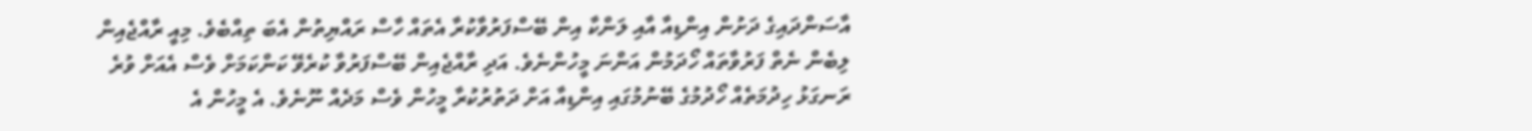އާސަންދައިގެ ދަށުން އިންޑިއާ އާއި ލަންކާ އިން ބޭސްފަރުވާކުރާ އެތައް ހާސް ރައްޔިތުން އެބަ ތިއްބެވެ. މިއީ ރާއްޖެއިން ލިބެން ނެތް ފަރުވާތައް ހޯދަމުން އަންނަ މީހުންނެވެ. އަދި ރާއްޖެއިން ބޭސްފަރުވާ ކުރެވޭ ކަންކަމަށް ވެސް އެއަށް ވުރެ ރަނގަޅު ހިދުމަތެއް ހޯދުމުގެ ބޭނުމުގައި އިންޑިއާ އަށް ދަތުރުކުރާ މީހުން ވެސް މަދެއް ނޫނެވެ. އެ މީހުން އެ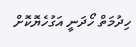ހިދުމަތް ހޯދަނީ އަގުހެޔޮކޮށް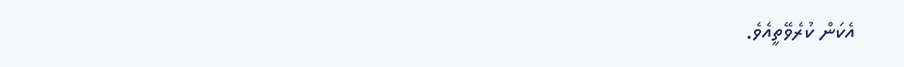އެކަން ކުރެވޭތީއެވެ.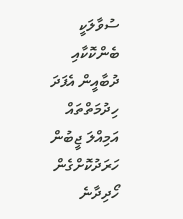ސުވާލަކީ ބެންކޮކާއި ދުބާއީން އެފަދަ ހިދުމަތްތައް އަމިއްލަ ޖީބުން ހަރަދުކޮށްގެން ހޯދިދާނެ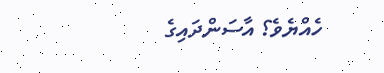ހެއްޔެވެ؟ އާސަންދައިގެ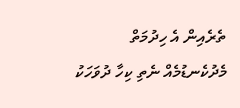ތެރެއިން އެ ހިދުމަތް މެދުކެނޑުމެއް ނެތި ކިހާ ދުވަހަކު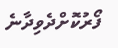ފޯރުކޮށްދެވިދާނެ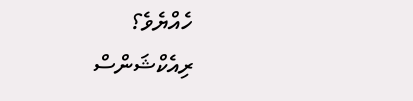ހެއްޔެވެ؟
ރިއެކްޝަންސް